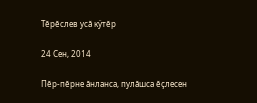Тĕрĕслев усă кÿтĕр

24 Сен, 2014

Пĕр-пĕрне ăнланса, пулăшса ĕçлесен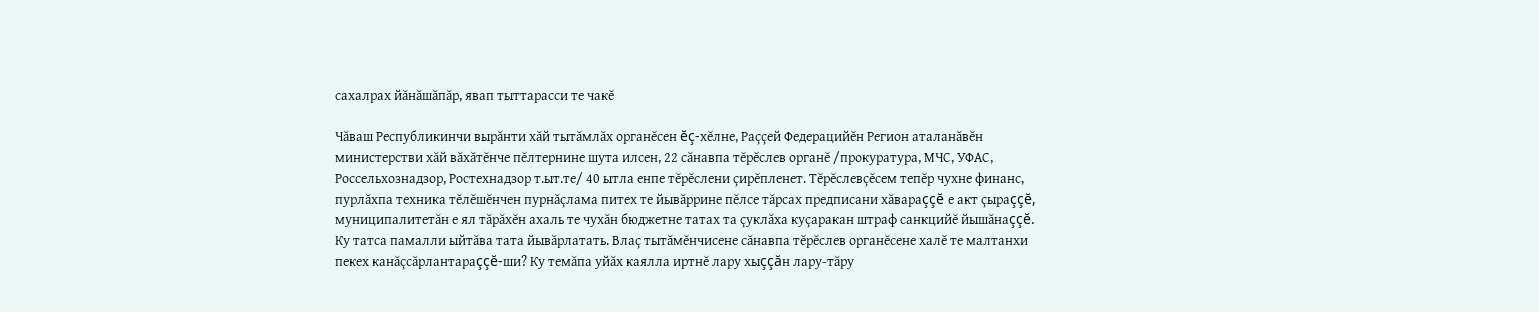сахалрах йăнăшăпăр, явап тыттарасси те чакĕ

Чăваш Республикинчи вырăнти хăй тытăмлăх органĕсен ĕç-хĕлне, Раççей Федерацийĕн Регион аталанăвĕн министерстви хăй вăхăтĕнче пĕлтернине шута илсен, 22 сăнавпа тĕрĕслев органĕ /прокуратура, МЧС, УФАС, Россельхознадзор, Ростехнадзор т.ыт.те/ 40 ытла енпе тĕрĕслени çирĕпленет. Тĕрĕслевçĕсем тепĕр чухне финанс, пурлăхпа техника тĕлĕшĕнчен пурнăçлама питех те йывăррине пĕлсе тăрсах предписани хăвараççĕ е акт çыраççĕ, муниципалитетăн е ял тăрăхĕн ахаль те чухăн бюджетне татах та çуклăха куçаракан штраф санкцийĕ йышăнаççĕ. Ку татса памалли ыйтăва тата йывăрлатать. Влаç тытăмĕнчисене сăнавпа тĕрĕслев органĕсене халĕ те малтанхи пекех канăçсăрлантараççĕ-ши? Ку темăпа уйăх каялла иртнĕ лару хыççăн лару-тăру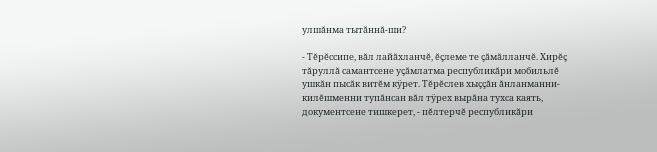улшăнма тытăннă-ши?

- Тĕрĕссипе, вăл лайăхланчĕ, ĕçлеме те çăмăлланчĕ. Хирĕç тăруллă самантсене уçăмлатма республикăри мобильлĕ ушкăн пысăк витĕм кÿрет. Тĕрĕслев хыççăн ăнланманни-килĕшменни тупăнсан вăл тÿрех вырăна тухса каять, документсене тишкерет, - пĕлтерчĕ республикăри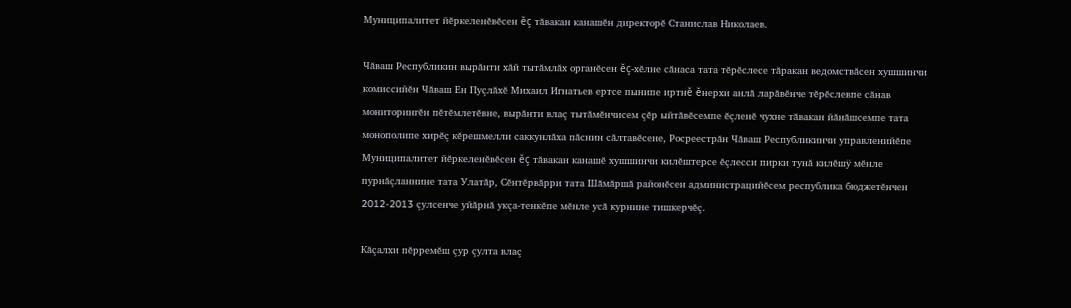Муниципалитет йĕркеленĕвĕсен ĕç тăвакан канашĕн директорĕ Станислав Николаев.

Чăваш Республикин вырăнти хăй тытăмлăх органĕсен ĕç-хĕлне сăнаса тата тĕрĕслесе тăракан ведомствăсен хушшинчи комиссийĕн Чăваш Ен Пуçлăхĕ Михаил Игнатьев ертсе пынипе иртнĕ ĕнерхи анлă ларăвĕнче тĕрĕслевпе сăнав мониторингĕн пĕтĕмлетĕвне, вырăнти влаç тытăмĕнчисем çĕр ыйтăвĕсемпе ĕçленĕ чухне тăвакан йăнăшсемпе тата монополипе хирĕç кĕрешмелли саккунлăха пăснин сăлтавĕсене, Росреестрăн Чăваш Республикинчи управленийĕпе Муниципалитет йĕркеленĕвĕсен ĕç тăвакан канашĕ хушшинчи килĕштерсе ĕçлесси пирки тунă килĕшÿ мĕнле пурнăçланнине тата Улатăр, Сĕнтĕрвăрри тата Шăмăршă районĕсен администрацийĕсем республика бюджетĕнчен 2012-2013 çулсенче уйăрнă укçа-тенкĕпе мĕнле усă курнине тишкерчĕç.

Кăçалхи пĕрремĕш çур çулта влаç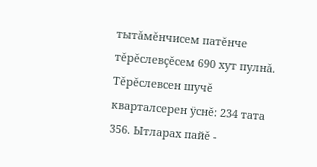тытăмĕнчисем патĕнче тĕрĕслевçĕсем 690 хут пулнă. Тĕрĕслевсен шучĕ кварталсерен ÿснĕ: 234 тата 356. Ытларах пайĕ -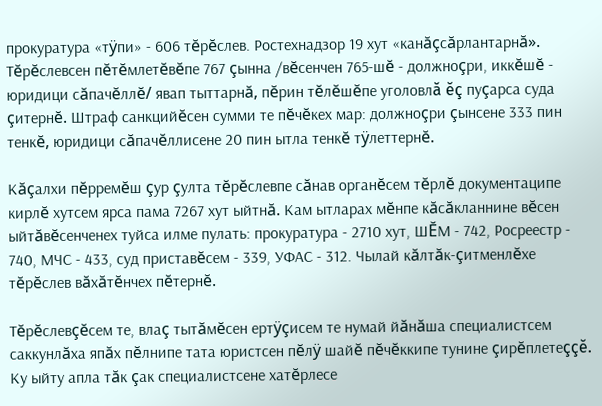прокуратура «тÿпи» - 606 тĕрĕслев. Ростехнадзор 19 хут «канăçсăрлантарнă». Тĕрĕслевсен пĕтĕмлетĕвĕпе 767 çынна /вĕсенчен 765-шĕ - должноçри, иккĕшĕ - юридици сăпачĕллĕ/ явап тыттарнă, пĕрин тĕлĕшĕпе уголовлă ĕç пуçарса суда çитернĕ. Штраф санкцийĕсен сумми те пĕчĕкех мар: должноçри çынсене 333 пин тенкĕ, юридици сăпачĕллисене 20 пин ытла тенкĕ тÿлеттернĕ.

Кăçалхи пĕрремĕш çур çулта тĕрĕслевпе сăнав органĕсем тĕрлĕ документаципе кирлĕ хутсем ярса пама 7267 хут ыйтнă. Кам ытларах мĕнпе кăсăкланнине вĕсен ыйтăвĕсенченех туйса илме пулать: прокуратура - 2710 хут, ШĔМ - 742, Росреестр - 740, МЧС - 433, суд приставĕсем - 339, УФАС - 312. Чылай кăлтăк-çитменлĕхе тĕрĕслев вăхăтĕнчех пĕтернĕ.

Тĕрĕслевçĕсем те, влаç тытăмĕсен ертÿçисем те нумай йăнăша специалистсем саккунлăха япăх пĕлнипе тата юристсен пĕлÿ шайĕ пĕчĕккипе тунине çирĕплетеççĕ. Ку ыйту апла тăк çак специалистсене хатĕрлесе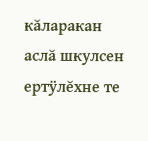кăларакан аслă шкулсен ертÿлĕхне те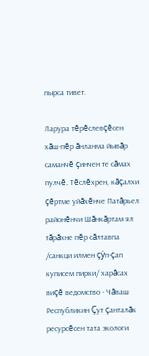пырса тивет.

Ларура тĕрĕслевçĕсен хăш-пĕр ăнланма йывăр саманчĕ çинчен те сăмах пулчĕ. Тĕслĕхрен, кăçалхи çĕртме уйăхĕнче Патăрьел районĕнчи Шăнкăртам ял тăрăхне пĕр сăлтавпа /санкци илмен çÿп-çап куписем пирки/ харăсах виçĕ ведомство - Чăваш Республикин Çут çанталăк ресурсĕсен тата экологи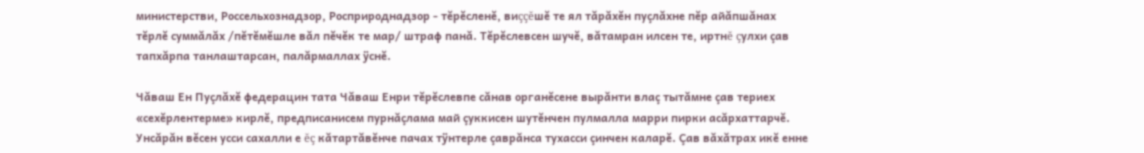министерстви, Россельхознадзор, Росприроднадзор - тĕрĕсленĕ, виççĕшĕ те ял тăрăхĕн пуçлăхне пĕр айăпшăнах тĕрлĕ суммăлăх /пĕтĕмĕшле вăл пĕчĕк те мар/ штраф панă. Тĕрĕслевсен шучĕ, вăтамран илсен те, иртнĕ çулхи çав тапхăрпа танлаштарсан, палăрмаллах ÿснĕ.

Чăваш Ен Пуçлăхĕ федерацин тата Чăваш Енри тĕрĕслевпе сăнав органĕсене вырăнти влаç тытăмне çав териех «сехĕрлентерме» кирлĕ, предписанисем пурнăçлама май çуккисен шутĕнчен пулмалла марри пирки асăрхаттарчĕ. Унсăрăн вĕсен усси сахалли е ĕç кăтартăвĕнче пачах тÿнтерле çаврăнса тухасси çинчен каларĕ. Çав вăхăтрах икĕ енне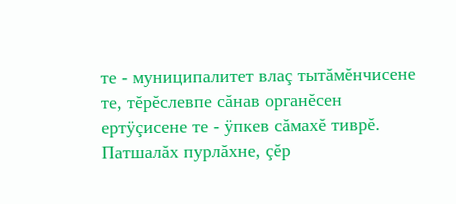те - муниципалитет влаç тытăмĕнчисене те, тĕрĕслевпе сăнав органĕсен ертÿçисене те - ÿпкев сăмахĕ тиврĕ. Патшалăх пурлăхне, çĕр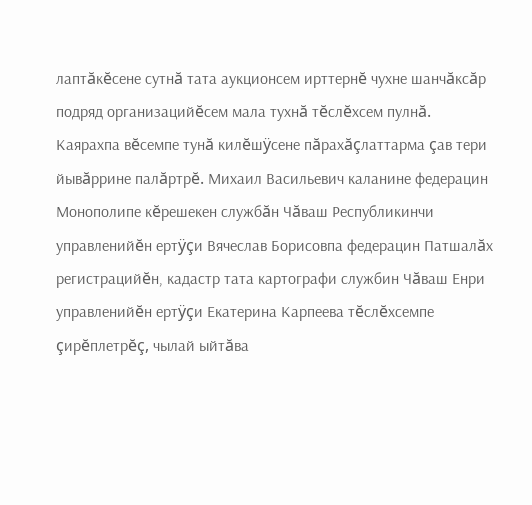лаптăкĕсене сутнă тата аукционсем ирттернĕ чухне шанчăксăр подряд организацийĕсем мала тухнă тĕслĕхсем пулнă. Каярахпа вĕсемпе тунă килĕшÿсене пăрахăçлаттарма çав тери йывăррине палăртрĕ. Михаил Васильевич каланине федерацин Монополипе кĕрешекен службăн Чăваш Республикинчи управленийĕн ертÿçи Вячеслав Борисовпа федерацин Патшалăх регистрацийĕн, кадастр тата картографи службин Чăваш Енри управленийĕн ертÿçи Екатерина Карпеева тĕслĕхсемпе çирĕплетрĕç, чылай ыйтăва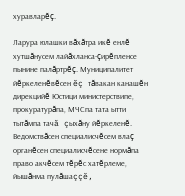хуравларĕç.

Ларура юлашки вăхăтра икĕ енлĕ хутшăнусем лайăхланса-çирĕпленсе пынине палăртрĕç. Муниципалитет йĕркеленĕвĕсен ĕç тăвакан канашĕн дирекцийĕ Юстици министерствипе, прокуратурăпа, МЧСпа тата ытти тытăмпа тачă çыхăну йĕркеленĕ. Ведомствăсен специалисчĕсем влаç органĕсен специалисчĕсене нормăпа право акчĕсем тĕрĕс хатĕрлеме, йышăнма пулăшаççĕ,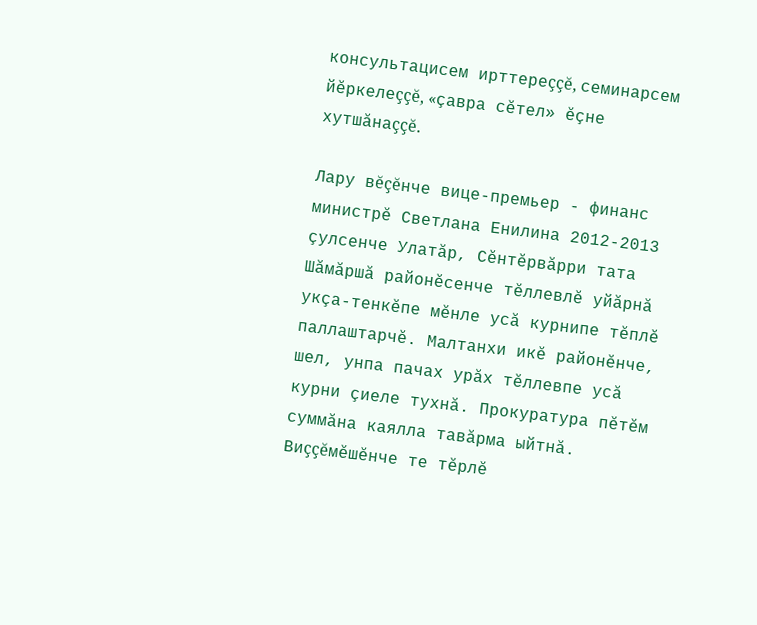консультацисем ирттереççĕ, семинарсем йĕркелеççĕ, «çавра сĕтел» ĕçне хутшăнаççĕ.

Лару вĕçĕнче вице-премьер - финанс министрĕ Светлана Енилина 2012-2013 çулсенче Улатăр, Сĕнтĕрвăрри тата Шăмăршă районĕсенче тĕллевлĕ уйăрнă укçа-тенкĕпе мĕнле усă курнипе тĕплĕ паллаштарчĕ. Малтанхи икĕ районĕнче, шел, унпа пачах урăх тĕллевпе усă курни çиеле тухнă. Прокуратура пĕтĕм суммăна каялла тавăрма ыйтнă. Виççĕмĕшĕнче те тĕрлĕ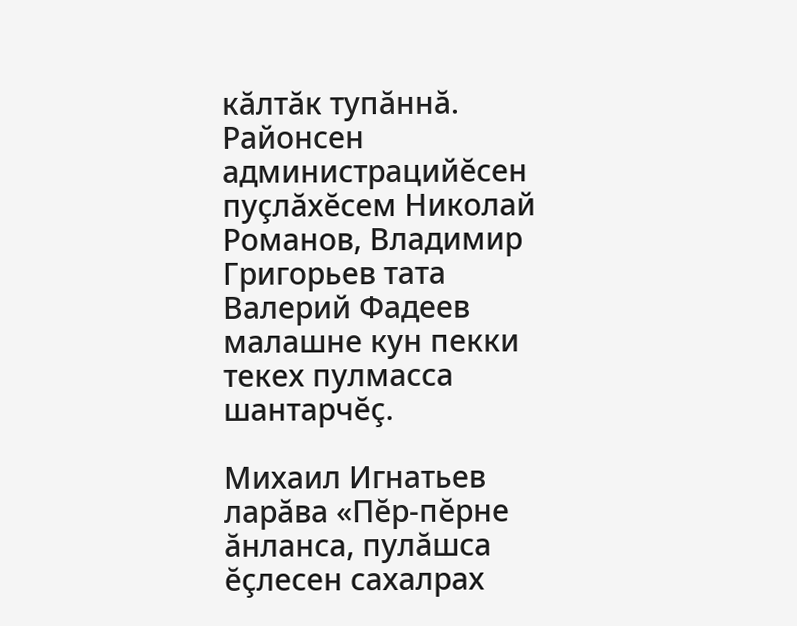кăлтăк тупăннă. Районсен администрацийĕсен пуçлăхĕсем Николай Романов, Владимир Григорьев тата Валерий Фадеев малашне кун пекки текех пулмасса шантарчĕç.

Михаил Игнатьев ларăва «Пĕр-пĕрне ăнланса, пулăшса ĕçлесен сахалрах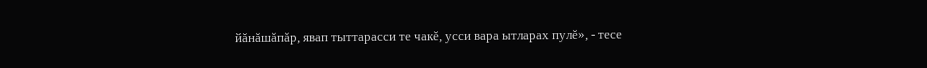йăнăшăпăр, явап тыттарасси те чакĕ, усси вара ытларах пулĕ», - тесе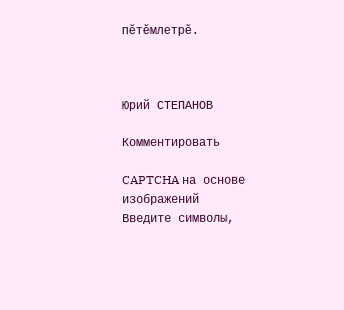пĕтĕмлетрĕ.



Юрий СТЕПАНОВ

Комментировать

CAPTCHA на основе изображений
Введите символы,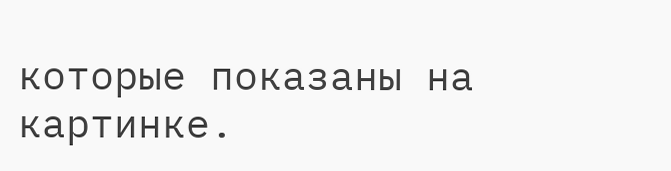которые показаны на картинке.